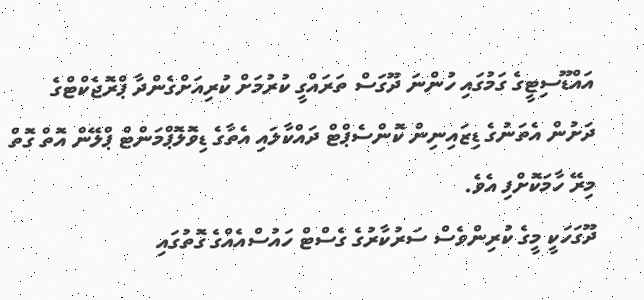އައްޑޫސިޓީގެ ގަމުގައި ހުންނަ ދޫގަސް ތަރައްގީ ކުރުމަށް ކުރިއަށްގެންދާ ޕްރޮޖެކްޓްގެ ދަށުން އެތަނުގެ ޑިޒައިނިން ކޮންސެޕްޓް ދައްކާލައި އެތާގެ ޑިވޮލޮޕްމަންޓް ޕްލޭން އޮތް ގޮތް މިރޭ ހާމަކޮށްފި އެވެ.
ދޫގަހަކީ މީގެ ކުރިންވެސް ސަރުކާރުގެ ގެސްޓް ހައުސްއެއްގެ ގޮތުގައި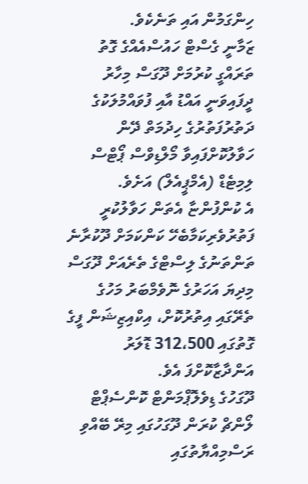ހިންގަމުން އައި ތަނެކެވެ.
ޒަމާނީ ގެސްޓް ހައުސްއެއްގެ ގޮތު ތަރައްގީ ކުރުމަށް ދޫގަސް މިހާރު ދީފައިވަނީ އައްޑު އާއި ފުވައްމުލަކުގެ ދަތުރުފަތުރުގެ ހިދުމަތް ދޭން ހަވާލުކޮށްފައިވާ މޯލްޑިވްސް ޕޯޓްސް ލިމިޓެޑް (އެމްޕީއެލް) އަށެވެ.
އެ ކުންފުންޏާ އެތަން ހަވާލުކުރީ ފަތުރުވެރިކަމާބެހޭ ކަންކަމަށް ދޫކުރާނެ ތަންތަނުގެ ލިސްޓްގެ ތެރެއަށް ދޫގަސް މިދިޔަ އަހަރުގެ ނޮވެމްބަރު މަހުގެ ތެރޭގައި އިތުރުކޮށް، އިކްއިޒިޝަން ފީގެ ގޮތުގައި 312،500 ޑޮލަރު އަންދާޒާކޮށްފަ އެވެ.
ދޫގަހުގެ ޑިވެލޮޕްމަންޓް ކޮންސެޕްޓް ލޯންޗް ކުރަން ދޫގަހުގައި މިރޭ ބޭއްވި ރަސްމިއްޔާތުގައި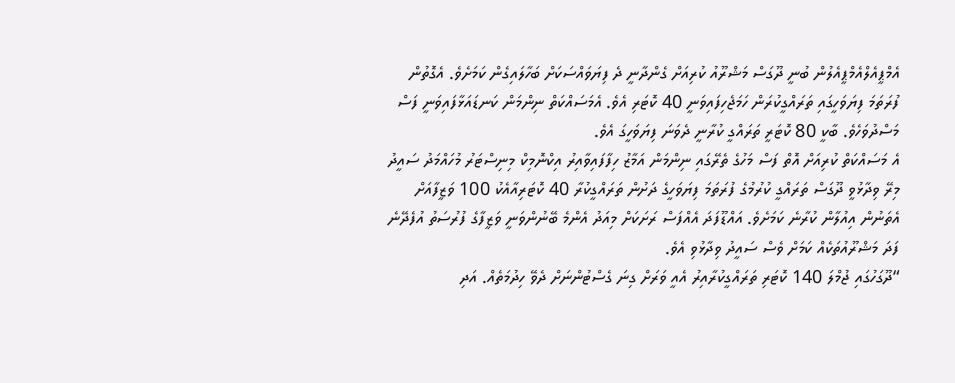އެމްޕީއެލްއެމްޕީއެލުން ބުނީ ދޫގަސް މަޝްރޫއު ކުރިއަށް ގެންދާނީ ދެ ފިޔަވައްސަކަށް ބަހާލައިގެން ކަމަށެވެ. އެގޮތުން ފުރަތަމަ ފިޔަވަހީގައި ތަރައްގީކުރަން ހަމަޖެހިފައިވަނީ 40 ކޮޓަރި އެވެ. އެމަސައްކަތް ނިންމަން ކަނޑައަޅާފައިވަނީ ފަސް މަސްދުވަހެވެ. ބާކީ 80 ކޮޓަރީ ތަރައްގީ ކުރާނީ ދެވަނަ ފިޔަވަހީގަ އެވެ.
އެ މަސައްކަތް ކުރިއަށް އޮތް ފަސް މަހުގެ ތެރޭގައި ނިންމަން އަމާޒު ހިފާފައިވާއިރު އިކްނޮމިކް މިނިސްޓަރު މުހައްމަދު ސައީދު މިރޭ ވިދާޅުވީ ދޫގަސް ތަރައްގީ ކުރުމުގެ ފުރަތަމަ ފިޔަވަހީގެ ދަށުން ތަރައްގީކުރާ 40 ކޮޓަރިއާއެކު 100 ވަޒީފާއަށް އެތަނުން އިއުލާން ކުރާނެ ކަމަށެވެ. އައްޑޫފަދަ އެއްފަސް ރަށަކަށް މިއަދު އެންމެ ބޭނުންވަނީ ވަޒީފާގެ ފުރުސަތު އުފެދޭނެ ފަދަ މަޝްރޫއުތަކެއް ކަމަށް ވެސް ސައީދު ވިދާޅުވި އެވެ.
“ދޫގަހުގައި ޖުމްލަ 140 ކޮޓަރި ތަރައްގީކުރާއިރު އެއީ ވަރަށް ގިނަ ގެސްޓުންނަށް ދެވޭ ހިދުމަތެއް. އަދި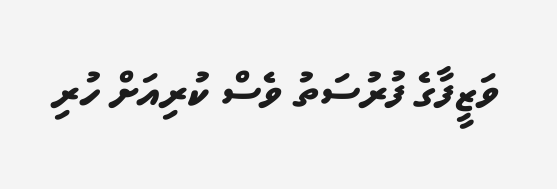ވަޒީފާގެ ފުރުސަތު ވެސް ކުރިއަށް ހުރި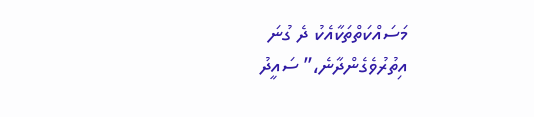މަސައްކަތްތަކާއެކު ދެ ގުނަ އިތުރުވެގެންދާނެ،” ސައީދު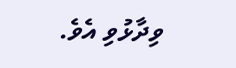ވިދާޅުވި އެވެ.